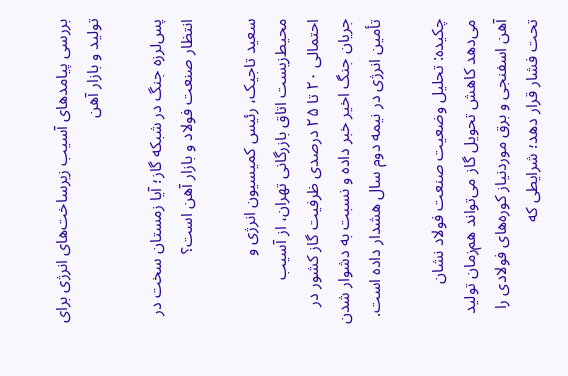بررسی پیامدهای آسیب زیرساخت‌های انرژی برای تولید و بازار آهن

پس‌لرزه جنگ در شبکه گاز؛ آیا زمستان سخت در انتظار صنعت فولاد و بازار آهن است؟

سعید تاجیک، رئیس کمیسیون انرژی و محیط‌زیست اتاق بازرگانی تهران، از آسیب احتمالی ۲۰ تا ۲۵ درصدی ظرفیت گاز کشور در جریان جنگ اخیر خبر داده و نسبت به دشوار شدن تأمین انرژی در نیمه دوم سال هشدار داده است.

چکیده: تحلیل وضعیت صنعت فولاد نشان می‌دهد کاهش تحویل گاز می‌تواند هم‌زمان تولید آهن اسفنجی و برق موردنیاز کوره‌های فولادی را تحت فشار قرار دهد؛ شرایطی که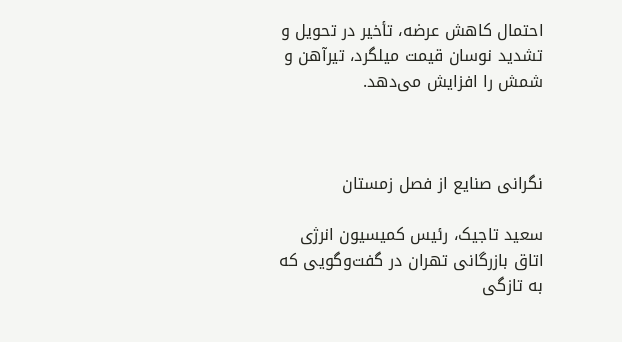احتمال کاهش عرضه، تأخیر در تحویل و تشدید نوسان قیمت میلگرد، تیرآهن و شمش را افزایش می‌دهد.



نگرانی صنایع از فصل زمستان

سعید تاجیک، رئیس کمیسیون انرژی اتاق بازرگانی تهران در گفت‌وگویی که به تازگی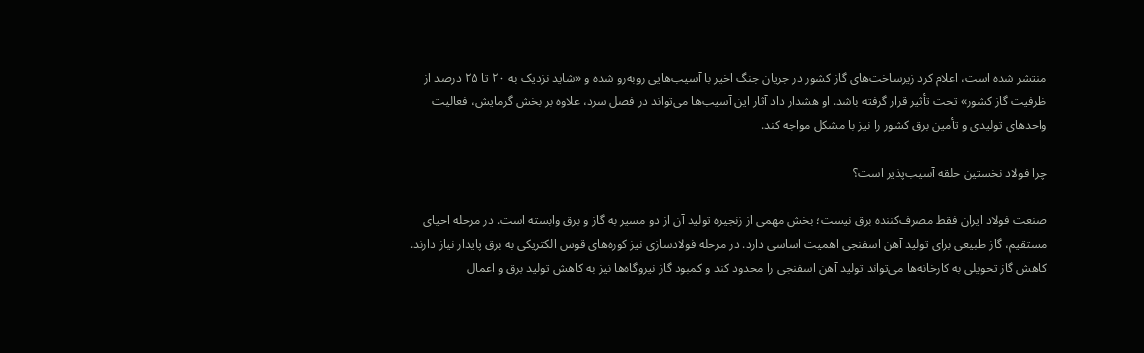منتشر شده است، اعلام کرد زیرساخت‌های گاز کشور در جریان جنگ اخیر با آسیب‌هایی روبه‌رو شده و «شاید نزدیک به ۲۰ تا ۲۵ درصد از ظرفیت گاز کشور» تحت تأثیر قرار گرفته باشد. او هشدار داد آثار این آسیب‌ها می‌تواند در فصل سرد، علاوه بر بخش گرمایش، فعالیت واحدهای تولیدی و تأمین برق کشور را نیز با مشکل مواجه کند.

چرا فولاد نخستین حلقه آسیب‌پذیر است؟

صنعت فولاد ایران فقط مصرف‌کننده برق نیست؛ بخش مهمی از زنجیره تولید آن از دو مسیر به گاز و برق وابسته است. در مرحله احیای مستقیم، گاز طبیعی برای تولید آهن اسفنجی اهمیت اساسی دارد. در مرحله فولادسازی نیز کوره‌های قوس الکتریکی به برق پایدار نیاز دارند. کاهش گاز تحویلی به کارخانه‌ها می‌تواند تولید آهن اسفنجی را محدود کند و کمبود گاز نیروگاه‌ها نیز به کاهش تولید برق و اعمال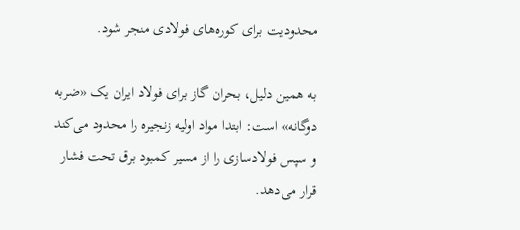محدودیت برای کوره‌های فولادی منجر شود.

به همین دلیل، بحران گاز برای فولاد ایران یک «ضربه دوگانه» است: ابتدا مواد اولیه زنجیره را محدود می‌کند و سپس فولادسازی را از مسیر کمبود برق تحت فشار قرار می‌دهد.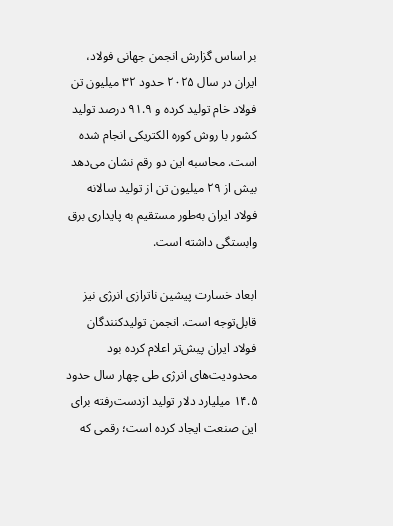بر اساس گزارش انجمن جهانی فولاد، ایران در سال ۲۰۲۵ حدود ۳۲ میلیون تن فولاد خام تولید کرده و ۹۱.۹ درصد تولید کشور با روش کوره الکتریکی انجام شده است. محاسبه این دو رقم نشان می‌دهد بیش از ۲۹ میلیون تن از تولید سالانه فولاد ایران به‌طور مستقیم به پایداری برق وابستگی داشته است.

ابعاد خسارت پیشین ناترازی انرژی نیز قابل‌توجه است. انجمن تولیدکنندگان فولاد ایران پیش‌تر اعلام کرده بود محدودیت‌های انرژی طی چهار سال حدود ۱۴.۵ میلیارد دلار تولید ازدست‌رفته برای این صنعت ایجاد کرده است؛ رقمی که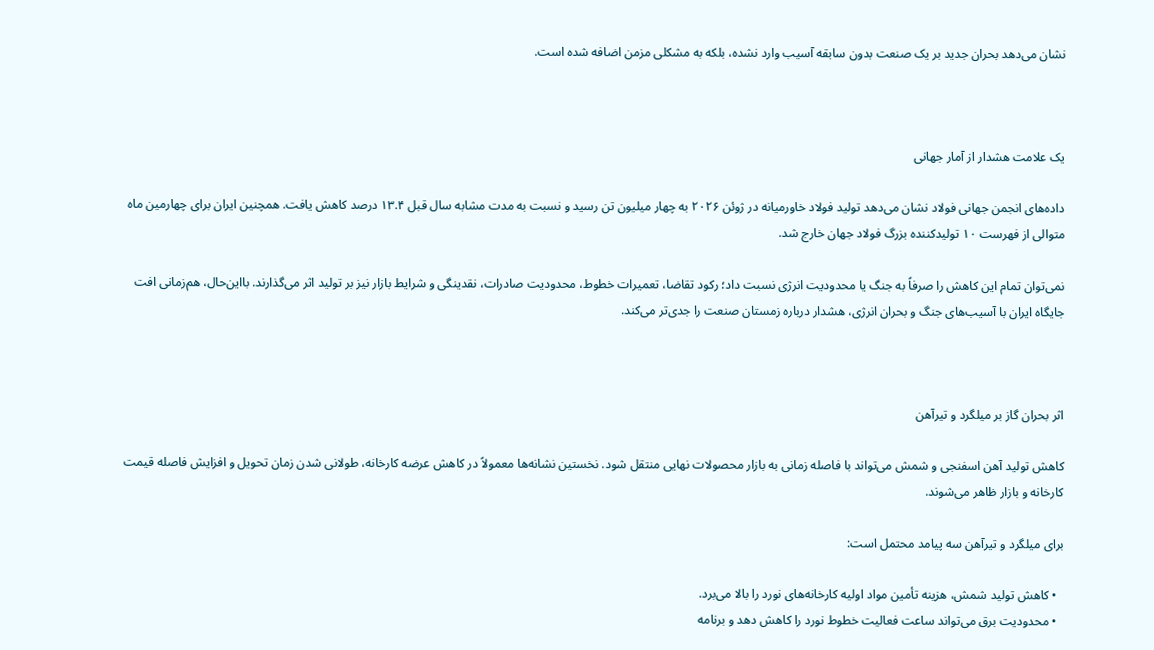نشان می‌دهد بحران جدید بر یک صنعت بدون سابقه آسیب وارد نشده، بلکه به مشکلی مزمن اضافه شده است.



یک علامت هشدار از آمار جهانی

داده‌های انجمن جهانی فولاد نشان می‌دهد تولید فولاد خاورمیانه در ژوئن ۲۰۲۶ به چهار میلیون تن رسید و نسبت به مدت مشابه سال قبل ۱۳.۴ درصد کاهش یافت. همچنین ایران برای چهارمین ماه متوالی از فهرست ۱۰ تولیدکننده بزرگ فولاد جهان خارج شد.

نمی‌توان تمام این کاهش را صرفاً به جنگ یا محدودیت انرژی نسبت داد؛ رکود تقاضا، تعمیرات خطوط، محدودیت صادرات، نقدینگی و شرایط بازار نیز بر تولید اثر می‌گذارند. بااین‌حال، هم‌زمانی افت جایگاه ایران با آسیب‌های جنگ و بحران انرژی، هشدار درباره زمستان صنعت را جدی‌تر می‌کند.



اثر بحران گاز بر میلگرد و تیرآهن

کاهش تولید آهن اسفنجی و شمش می‌تواند با فاصله زمانی به بازار محصولات نهایی منتقل شود. نخستین نشانه‌ها معمولاً در کاهش عرضه کارخانه، طولانی شدن زمان تحویل و افزایش فاصله قیمت کارخانه و بازار ظاهر می‌شوند.

برای میلگرد و تیرآهن سه پیامد محتمل است:

  • کاهش تولید شمش، هزینه تأمین مواد اولیه کارخانه‌های نورد را بالا می‌برد.
  • محدودیت برق می‌تواند ساعت فعالیت خطوط نورد را کاهش دهد و برنامه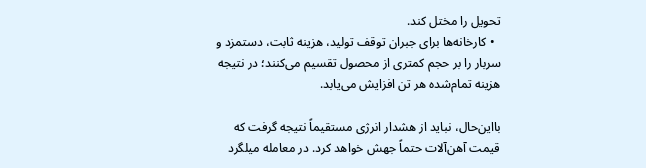تحویل را مختل کند.
  • کارخانه‌ها برای جبران توقف تولید، هزینه ثابت، دستمزد و سربار را بر حجم کمتری از محصول تقسیم می‌کنند؛ در نتیجه هزینه تمام‌شده هر تن افزایش می‌یابد.

بااین‌حال، نباید از هشدار انرژی مستقیماً نتیجه گرفت که قیمت آهن‌آلات حتماً جهش خواهد کرد. در معامله میلگرد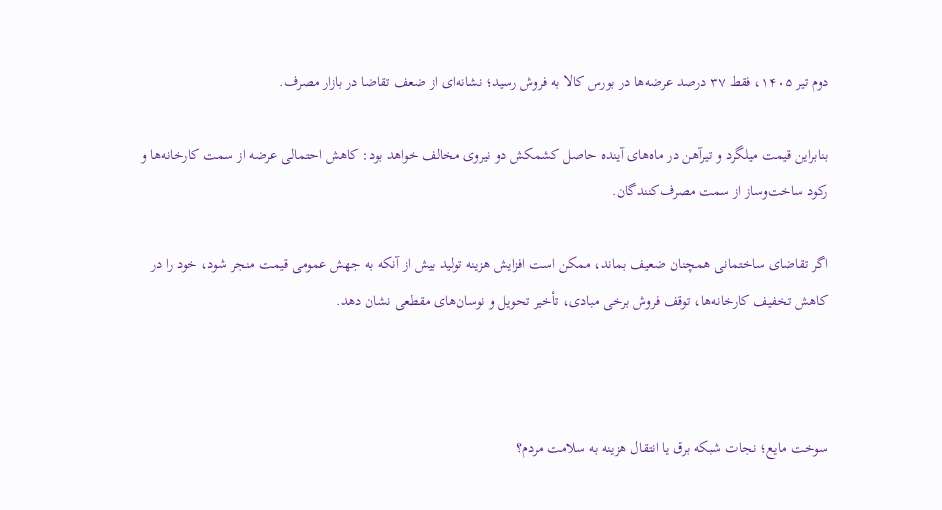دوم تیر ۱۴۰۵، فقط ۳۷ درصد عرضه‌ها در بورس کالا به فروش رسید؛ نشانه‌ای از ضعف تقاضا در بازار مصرف.

بنابراین قیمت میلگرد و تیرآهن در ماه‌های آینده حاصل کشمکش دو نیروی مخالف خواهد بود: کاهش احتمالی عرضه از سمت کارخانه‌ها و رکود ساخت‌وساز از سمت مصرف‌کنندگان.

اگر تقاضای ساختمانی همچنان ضعیف بماند، ممکن است افزایش هزینه تولید بیش از آنکه به جهش عمومی قیمت منجر شود، خود را در کاهش تخفیف کارخانه‌ها، توقف فروش برخی مبادی، تأخیر تحویل و نوسان‌های مقطعی نشان دهد.



سوخت مایع؛ نجات شبکه برق یا انتقال هزینه به سلامت مردم؟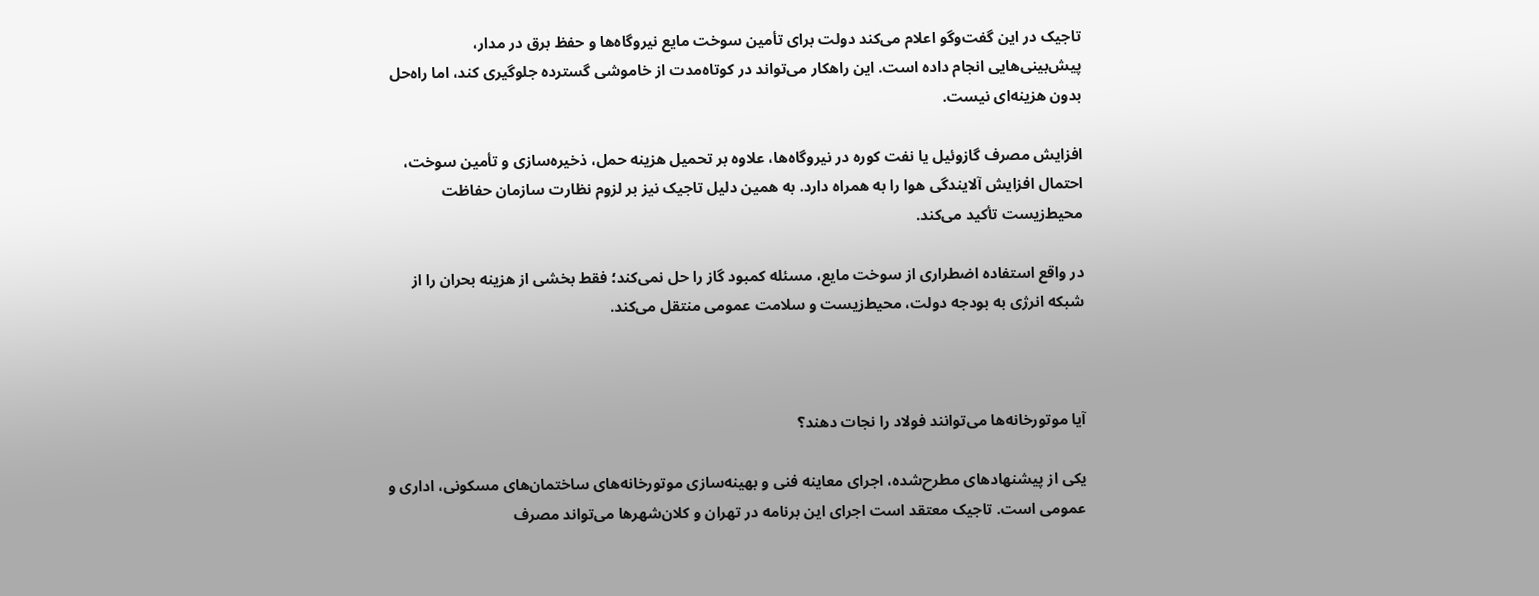تاجیک در این گفت‌وگو اعلام می‌کند دولت برای تأمین سوخت مایع نیروگاه‌ها و حفظ برق در مدار، پیش‌بینی‌هایی انجام داده است. این راهکار می‌تواند در کوتاه‌مدت از خاموشی گسترده جلوگیری کند، اما راه‌حل بدون هزینه‌ای نیست.

افزایش مصرف گازوئیل یا نفت کوره در نیروگاه‌ها، علاوه بر تحمیل هزینه حمل، ذخیره‌سازی و تأمین سوخت، احتمال افزایش آلایندگی هوا را به همراه دارد. به همین دلیل تاجیک نیز بر لزوم نظارت سازمان حفاظت محیط‌زیست تأکید می‌کند.

در واقع استفاده اضطراری از سوخت مایع، مسئله کمبود گاز را حل نمی‌کند؛ فقط بخشی از هزینه بحران را از شبکه انرژی به بودجه دولت، محیط‌زیست و سلامت عمومی منتقل می‌کند.



آیا موتورخانه‌ها می‌توانند فولاد را نجات دهند؟

یکی از پیشنهادهای مطرح‌شده، اجرای معاینه فنی و بهینه‌سازی موتورخانه‌های ساختمان‌های مسکونی، اداری و عمومی است. تاجیک معتقد است اجرای این برنامه در تهران و کلان‌شهرها می‌تواند مصرف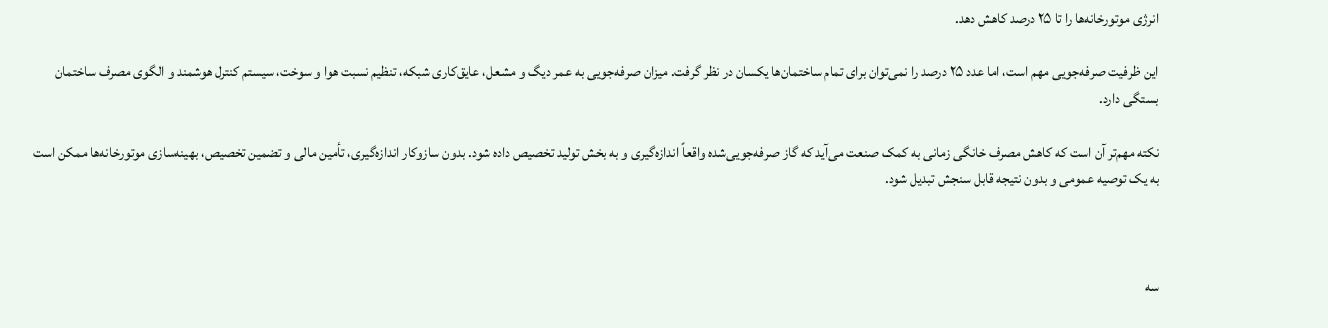انرژی موتورخانه‌ها را تا ۲۵ درصد کاهش دهد.

این ظرفیت صرفه‌جویی مهم است، اما عدد ۲۵ درصد را نمی‌توان برای تمام ساختمان‌ها یکسان در نظر گرفت. میزان صرفه‌جویی به عمر دیگ و مشعل، عایق‌کاری شبکه، تنظیم نسبت هوا و سوخت، سیستم کنترل هوشمند و الگوی مصرف ساختمان بستگی دارد.

نکته مهم‌تر آن است که کاهش مصرف خانگی زمانی به کمک صنعت می‌آید که گاز صرفه‌جویی‌شده واقعاً اندازه‌گیری و به بخش تولید تخصیص داده شود. بدون سازوکار اندازه‌گیری، تأمین مالی و تضمین تخصیص، بهینه‌سازی موتورخانه‌ها ممکن است به یک توصیه عمومی و بدون نتیجه قابل سنجش تبدیل شود.



سه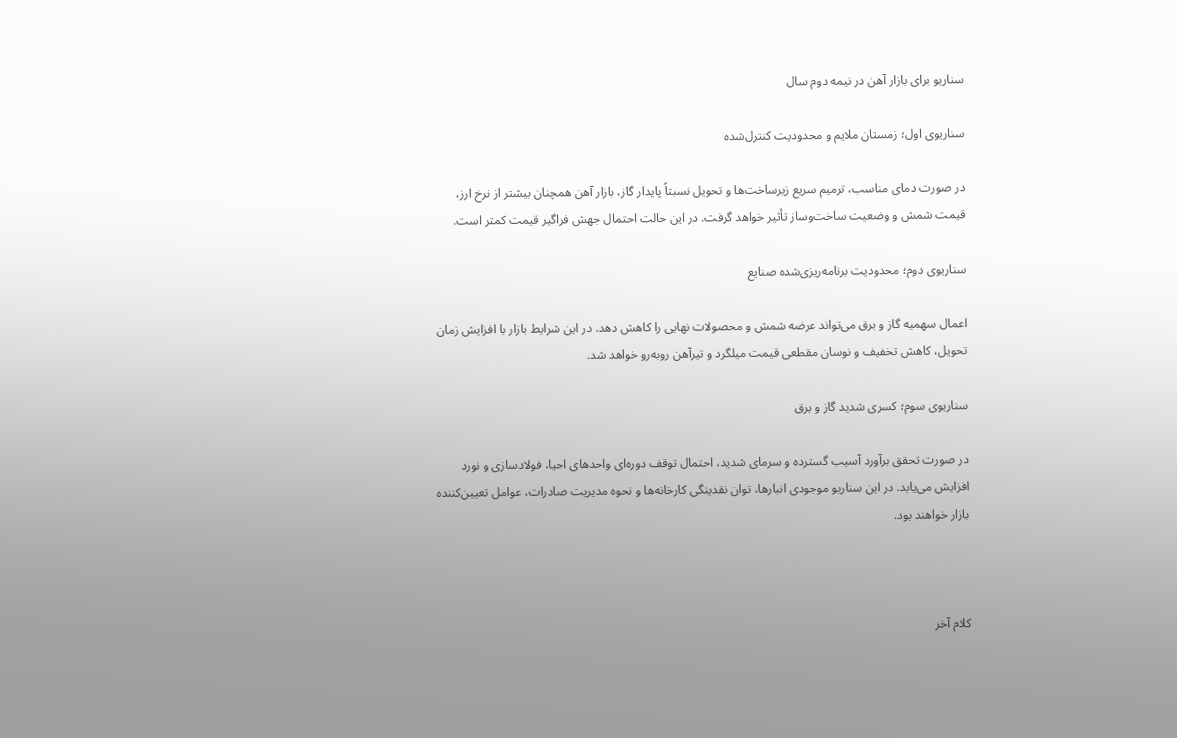سناریو برای بازار آهن در نیمه دوم سال

سناریوی اول؛ زمستان ملایم و محدودیت کنترل‌شده

در صورت دمای مناسب، ترمیم سریع زیرساخت‌ها و تحویل نسبتاً پایدار گاز، بازار آهن همچنان بیشتر از نرخ ارز، قیمت شمش و وضعیت ساخت‌وساز تأثیر خواهد گرفت. در این حالت احتمال جهش فراگیر قیمت کمتر است.

سناریوی دوم؛ محدودیت برنامه‌ریزی‌شده صنایع

اعمال سهمیه گاز و برق می‌تواند عرضه شمش و محصولات نهایی را کاهش دهد. در این شرایط بازار با افزایش زمان تحویل، کاهش تخفیف و نوسان مقطعی قیمت میلگرد و تیرآهن روبه‌رو خواهد شد.

سناریوی سوم؛ کسری شدید گاز و برق

در صورت تحقق برآورد آسیب گسترده و سرمای شدید، احتمال توقف دوره‌ای واحدهای احیا، فولادسازی و نورد افزایش می‌یابد. در این سناریو موجودی انبارها، توان نقدینگی کارخانه‌ها و نحوه مدیریت صادرات، عوامل تعیین‌کننده بازار خواهند بود.



کلام آخر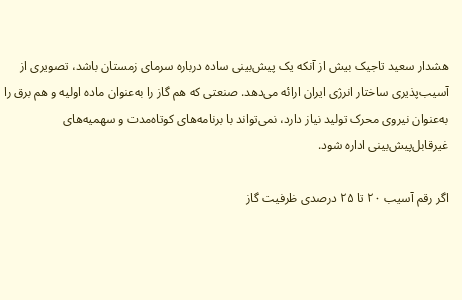هشدار سعید تاجیک بیش از آنکه یک پیش‌بینی ساده درباره سرمای زمستان باشد، تصویری از آسیب‌پذیری ساختار انرژی ایران ارائه می‌دهد. صنعتی که هم گاز را به‌عنوان ماده اولیه و هم برق را به‌عنوان نیروی محرک تولید نیاز دارد، نمی‌تواند با برنامه‌های کوتاه‌مدت و سهمیه‌های غیرقابل‌پیش‌بینی اداره شود.

اگر رقم آسیب ۲۰ تا ۲۵ درصدی ظرفیت گاز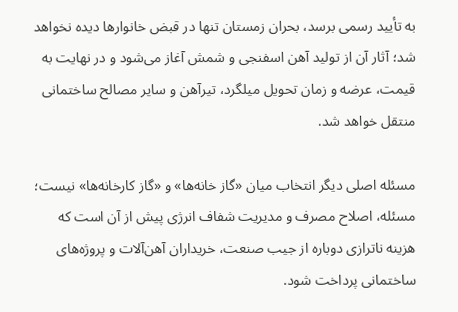به تأیید رسمی برسد، بحران زمستان تنها در قبض خانوارها دیده نخواهد شد؛ آثار آن از تولید آهن اسفنجی و شمش آغاز می‌شود و در نهایت به قیمت، عرضه و زمان تحویل میلگرد، تیرآهن و سایر مصالح ساختمانی منتقل خواهد شد.

مسئله اصلی دیگر انتخاب میان «گاز خانه‌ها» و «گاز کارخانه‌ها» نیست؛ مسئله، اصلاح مصرف و مدیریت شفاف انرژی پیش از آن است که هزینه ناترازی دوباره از جیب صنعت، خریداران آهن‌آلات و پروژه‌های ساختمانی پرداخت شود.